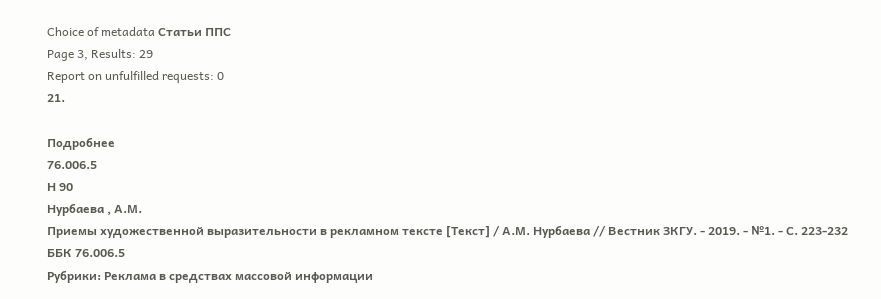Choice of metadata Статьи ППС
Page 3, Results: 29
Report on unfulfilled requests: 0
21.

Подробнее
76.006.5
Н 90
Нурбаева , А.М.
Приемы художественной выразительности в рекламном тексте [Текст] / А.М. Нурбаева // Вестник ЗКГУ. - 2019. - №1. - С. 223-232
ББК 76.006.5
Рубрики: Реклама в средствах массовой информации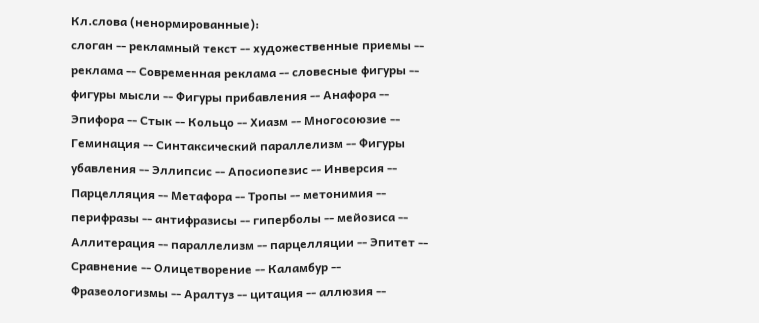Кл.слова (ненормированные):
слоган -- рекламный текст -- художественные приемы -- реклама -- Современная реклама -- словесные фигуры -- фигуры мысли -- Фигуры прибавления -- Анафора -- Эпифора -- Стык -- Кольцо -- Хиазм -- Многосоюзие -- Геминация -- Синтаксический параллелизм -- Фигуры убавления -- Эллипсис -- Апосиопезис -- Инверсия -- Парцелляция -- Метафора -- Тропы -- метонимия -- перифразы -- антифразисы -- гиперболы -- мейозиса -- Аллитерация -- параллелизм -- парцелляции -- Эпитет -- Сравнение -- Олицетворение -- Каламбур -- Фразеологизмы -- Аралтуз -- цитация -- аллюзия --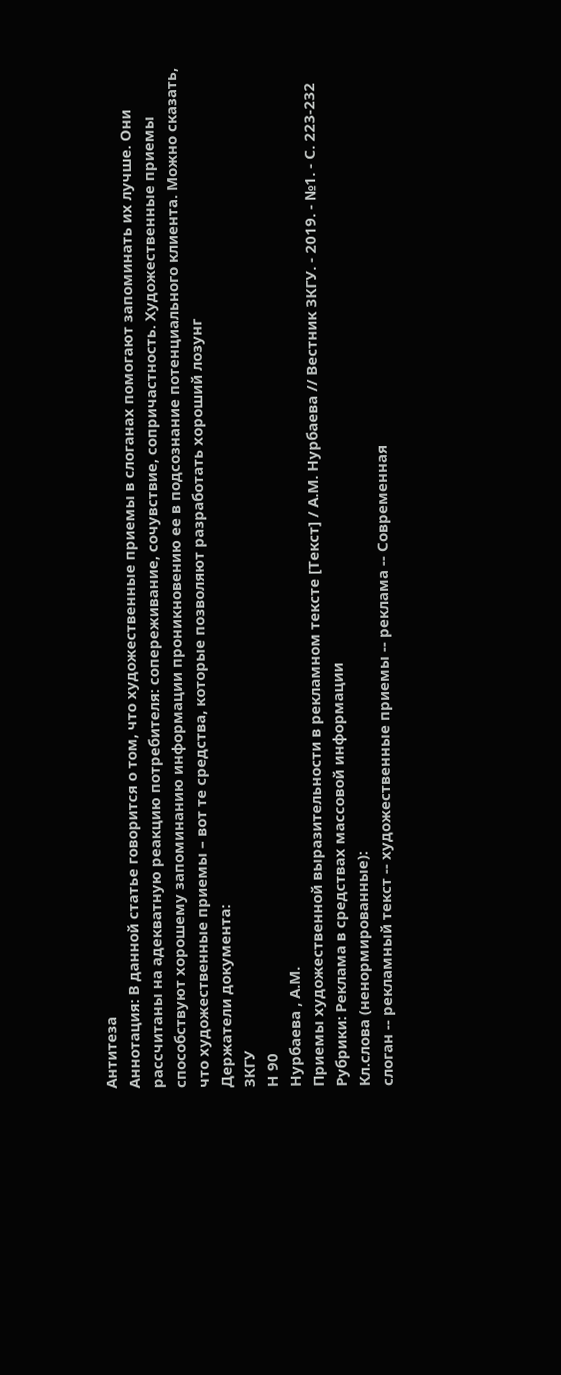Антитеза
Аннотация: В данной статье говорится о том, что художественные приемы в слоганах помогают запоминать их лучше. Они рассчитаны на адекватную реакцию потребителя: сопереживание, сочувствие, сопричастность. Художественные приемы способствуют хорошему запоминанию информации проникновению ее в подсознание потенциального клиента. Можно сказать, что художественные приемы – вот те средства, которые позволяют разработать хороший лозунг
Держатели документа:
ЗКГУ
Н 90
Нурбаева , А.М.
Приемы художественной выразительности в рекламном тексте [Текст] / А.М. Нурбаева // Вестник ЗКГУ. - 2019. - №1. - С. 223-232
Рубрики: Реклама в средствах массовой информации
Кл.слова (ненормированные):
слоган -- рекламный текст -- художественные приемы -- реклама -- Современная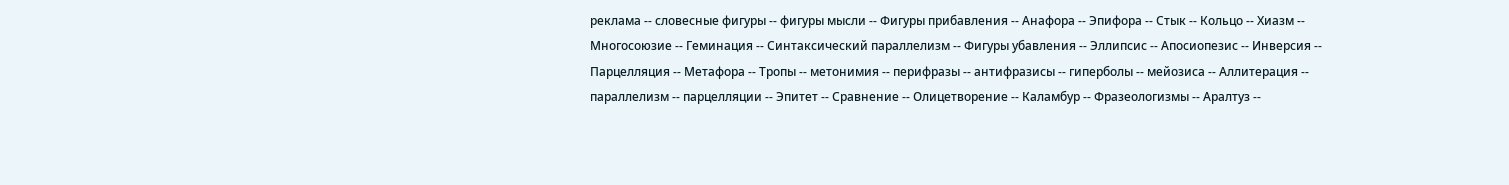реклама -- словесные фигуры -- фигуры мысли -- Фигуры прибавления -- Анафора -- Эпифора -- Стык -- Кольцо -- Хиазм -- Многосоюзие -- Геминация -- Синтаксический параллелизм -- Фигуры убавления -- Эллипсис -- Апосиопезис -- Инверсия -- Парцелляция -- Метафора -- Тропы -- метонимия -- перифразы -- антифразисы -- гиперболы -- мейозиса -- Аллитерация -- параллелизм -- парцелляции -- Эпитет -- Сравнение -- Олицетворение -- Каламбур -- Фразеологизмы -- Аралтуз --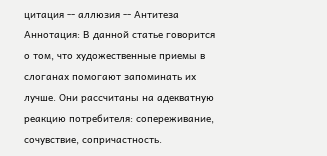цитация -- аллюзия -- Антитеза
Аннотация: В данной статье говорится о том, что художественные приемы в слоганах помогают запоминать их лучше. Они рассчитаны на адекватную реакцию потребителя: сопереживание, сочувствие, сопричастность.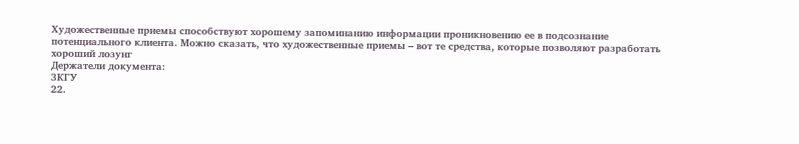Художественные приемы способствуют хорошему запоминанию информации проникновению ее в подсознание потенциального клиента. Можно сказать, что художественные приемы – вот те средства, которые позволяют разработать хороший лозунг
Держатели документа:
ЗКГУ
22.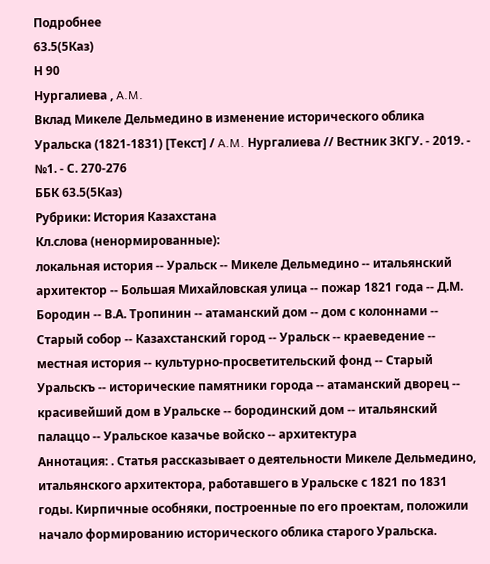Подробнее
63.5(5Каз)
Н 90
Нургалиева , A.M.
Вклад Микеле Дельмедино в изменение исторического облика Уральска (1821-1831) [Текст] / A.M. Нургалиева // Вестник ЗКГУ. - 2019. - №1. - С. 270-276
ББК 63.5(5Каз)
Рубрики: История Казахстана
Кл.слова (ненормированные):
локальная история -- Уральск -- Микеле Дельмедино -- итальянский архитектор -- Большая Михайловская улица -- пожар 1821 года -- Д.М. Бородин -- В.А. Тропинин -- атаманский дом -- дом с колоннами -- Старый собор -- Казахстанский город -- Уральск -- краеведение -- местная история -- культурно-просветительский фонд -- Старый Уральскъ -- исторические памятники города -- атаманский дворец -- красивейший дом в Уральске -- бородинский дом -- итальянский палаццо -- Уральское казачье войско -- архитектура
Аннотация: . Статья рассказывает о деятельности Микеле Дельмедино, итальянского архитектора, работавшего в Уральске с 1821 по 1831 годы. Кирпичные особняки, построенные по его проектам, положили начало формированию исторического облика старого Уральска.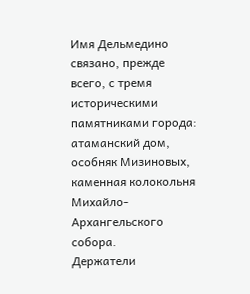Имя Дельмедино связано, прежде всего, с тремя историческими памятниками города: атаманский дом, особняк Мизиновых, каменная колокольня Михайло- Архангельского собора.
Держатели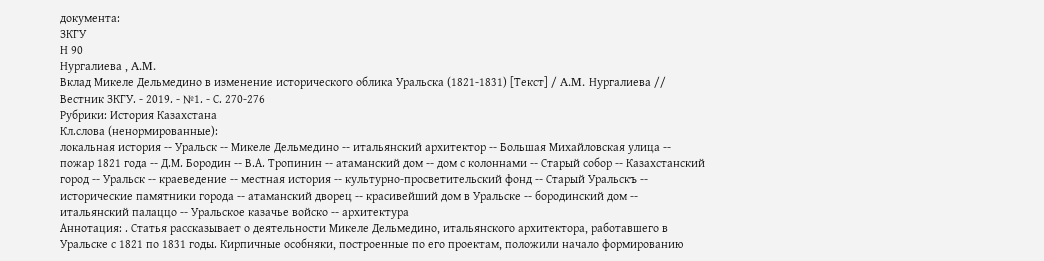документа:
ЗКГУ
Н 90
Нургалиева , A.M.
Вклад Микеле Дельмедино в изменение исторического облика Уральска (1821-1831) [Текст] / A.M. Нургалиева // Вестник ЗКГУ. - 2019. - №1. - С. 270-276
Рубрики: История Казахстана
Кл.слова (ненормированные):
локальная история -- Уральск -- Микеле Дельмедино -- итальянский архитектор -- Большая Михайловская улица -- пожар 1821 года -- Д.М. Бородин -- В.А. Тропинин -- атаманский дом -- дом с колоннами -- Старый собор -- Казахстанский город -- Уральск -- краеведение -- местная история -- культурно-просветительский фонд -- Старый Уральскъ -- исторические памятники города -- атаманский дворец -- красивейший дом в Уральске -- бородинский дом -- итальянский палаццо -- Уральское казачье войско -- архитектура
Аннотация: . Статья рассказывает о деятельности Микеле Дельмедино, итальянского архитектора, работавшего в Уральске с 1821 по 1831 годы. Кирпичные особняки, построенные по его проектам, положили начало формированию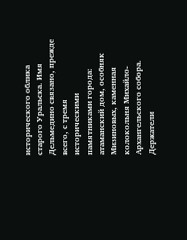исторического облика старого Уральска. Имя Дельмедино связано, прежде всего, с тремя историческими памятниками города: атаманский дом, особняк Мизиновых, каменная колокольня Михайло- Архангельского собора.
Держатели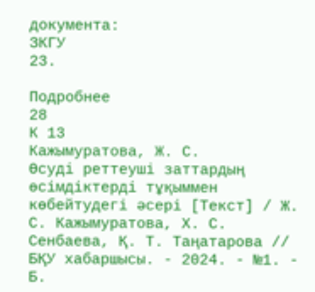документа:
ЗКГУ
23.

Подробнее
28
К 13
Кажымуратова, Ж. С.
Өсуді реттеуші заттардың өсімдіктерді тұқыммен көбейтудегі әсері [Текст] / Ж. С. Кажымуратова, Х. С. Сенбаева, Қ. Т. Таңатарова // БҚУ хабаршысы. - 2024. - №1. - Б.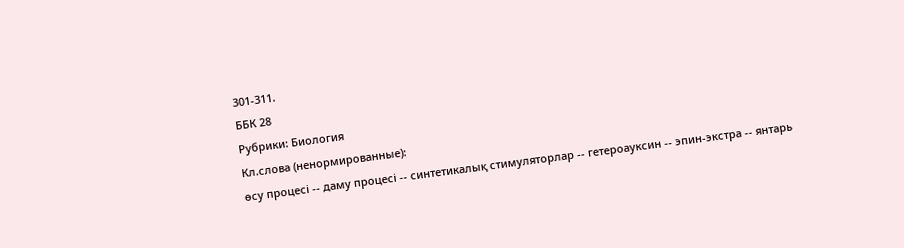301-311.
ББК 28
Рубрики: Биология
Кл.слова (ненормированные):
өсу процесі -- даму процесі -- синтетикалық стимуляторлар -- гетероауксин -- эпин-экстра -- янтарь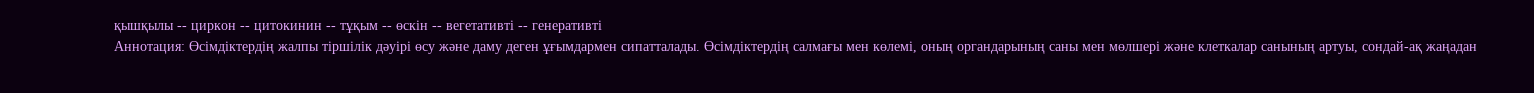қышқылы -- циркон -- цитокинин -- тұқым -- өскін -- вегетативті -- генеративті
Аннотация: Өсімдіктердің жалпы тіршілік дәуірі өсу және даму деген ұғымдармен сипатталады. Өсімдіктердің салмағы мен көлемі, оның органдарының саны мен мөлшері және клеткалар санының артуы, сондай-ақ жаңадан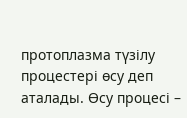протоплазма түзілу процестері өсу деп аталады. Өсу процесі –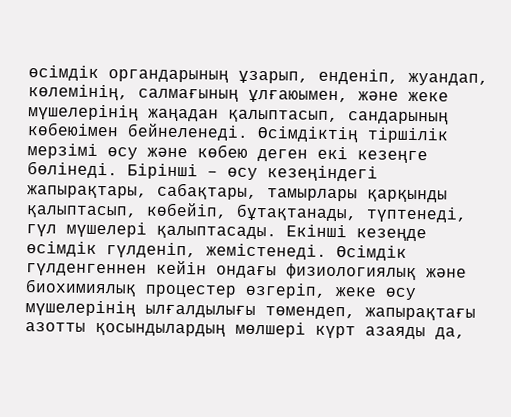өсімдік органдарының ұзарып, енденіп, жуандап, көлемінің, салмағының ұлғаюымен, және жеке мүшелерінің жаңадан қалыптасып, сандарының көбеюімен бейнеленеді. Өсімдіктің тіршілік мерзімі өсу және көбею деген екі кезеңге бөлінеді. Бірінші – өсу кезеңіндегі жапырақтары, сабақтары, тамырлары қарқынды қалыптасып, көбейіп, бұтақтанады, түптенеді, гүл мүшелері қалыптасады. Екінші кезеңде өсімдік гүлденіп, жемістенеді. Өсімдік гүлденгеннен кейін ондағы физиологиялық және биохимиялық процестер өзгеріп, жеке өсу мүшелерінің ылғалдылығы төмендеп, жапырақтағы азотты қосындылардың мөлшері күрт азаяды да,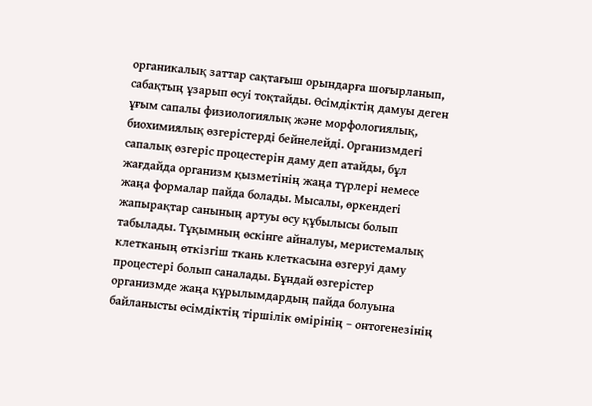органикалық заттар сақтағыш орындарға шоғырланып, сабақтың ұзарып өсуі тоқтайды. Өсімдіктің дамуы деген ұғым сапалы физиологиялық және морфологиялық, биохимиялық өзгерістерді бейнелейді. Организмдегі сапалық өзгеріс процестерін даму деп атайды, бұл жағдайда организм қызметінің жаңа түрлері немесе жаңа формалар пайда болады. Мысалы, өркендегі жапырақтар санының артуы өсу құбылысы болып табылады. Тұқымның өскінге айналуы, меристемалық клетканың өткізгіш ткань клеткасына өзгеруі даму процестері болып саналады. Бұндай өзгерістер организмде жаңа құрылымдардың пайда болуына байланысты өсімдіктің тіршілік өмірінің – онтогенезінің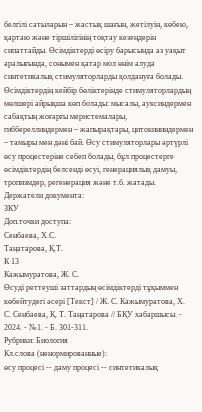белгілі сатыларын – жастық шағын, жетілуін, көбею, қартаю және тіршілігінің тоқтау кезеңдерін сипаттайды. Өсімдіктерді өсіру барысында аз уақыт аралығында, сонымен қатар мол өнім алуда синтетикалық стимуляторларды қолдануға болады. Өсімдіктердің кейбір бөліктерінде стимуляторлардың мөлшері айрықша көп болады: мысалы, ауксиндермен сабақтың жоғарғы меристемалары, гиббереллиндермен – жапырақтары, цитокининдермен – тамыры мен дәні бай. Өсу стимуляторлары әртүрлі өсу процестеріне себеп болады, бұл процестерге өсімдіктердің белсенді өсуі, генерациялық дамуы, тропизмдер, регенерация және т.б. жатады.
Держатели документа:
ЗКУ
Доп.точки доступа:
Сенбаева, Х.С.
Таңатарова, Қ.Т.
К 13
Кажымуратова, Ж. С.
Өсуді реттеуші заттардың өсімдіктерді тұқыммен көбейтудегі әсері [Текст] / Ж. С. Кажымуратова, Х. С. Сенбаева, Қ. Т. Таңатарова // БҚУ хабаршысы. - 2024. - №1. - Б. 301-311.
Рубрики: Биология
Кл.слова (ненормированные):
өсу процесі -- даму процесі -- синтетикалық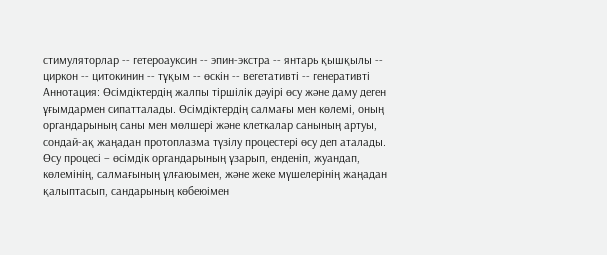стимуляторлар -- гетероауксин -- эпин-экстра -- янтарь қышқылы -- циркон -- цитокинин -- тұқым -- өскін -- вегетативті -- генеративті
Аннотация: Өсімдіктердің жалпы тіршілік дәуірі өсу және даму деген ұғымдармен сипатталады. Өсімдіктердің салмағы мен көлемі, оның органдарының саны мен мөлшері және клеткалар санының артуы, сондай-ақ жаңадан протоплазма түзілу процестері өсу деп аталады. Өсу процесі – өсімдік органдарының ұзарып, енденіп, жуандап, көлемінің, салмағының ұлғаюымен, және жеке мүшелерінің жаңадан қалыптасып, сандарының көбеюімен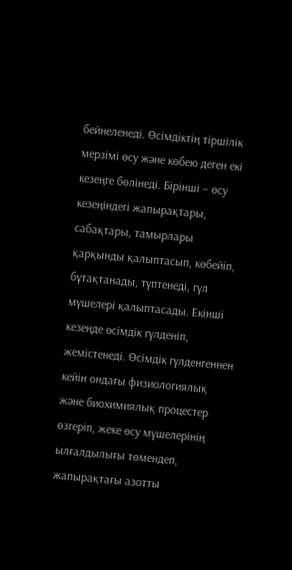бейнеленеді. Өсімдіктің тіршілік мерзімі өсу және көбею деген екі кезеңге бөлінеді. Бірінші – өсу кезеңіндегі жапырақтары, сабақтары, тамырлары қарқынды қалыптасып, көбейіп, бұтақтанады, түптенеді, гүл мүшелері қалыптасады. Екінші кезеңде өсімдік гүлденіп, жемістенеді. Өсімдік гүлденгеннен кейін ондағы физиологиялық және биохимиялық процестер өзгеріп, жеке өсу мүшелерінің ылғалдылығы төмендеп, жапырақтағы азотты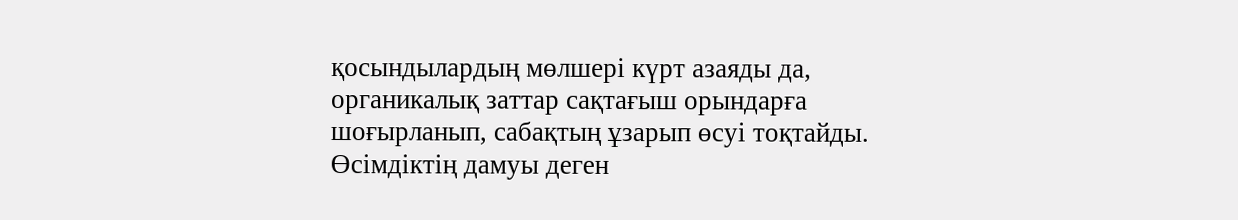қосындылардың мөлшері күрт азаяды да, органикалық заттар сақтағыш орындарға шоғырланып, сабақтың ұзарып өсуі тоқтайды. Өсімдіктің дамуы деген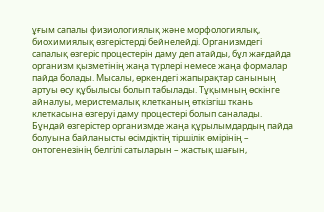ұғым сапалы физиологиялық және морфологиялық, биохимиялық өзгерістерді бейнелейді. Организмдегі сапалық өзгеріс процестерін даму деп атайды, бұл жағдайда организм қызметінің жаңа түрлері немесе жаңа формалар пайда болады. Мысалы, өркендегі жапырақтар санының артуы өсу құбылысы болып табылады. Тұқымның өскінге айналуы, меристемалық клетканың өткізгіш ткань клеткасына өзгеруі даму процестері болып саналады. Бұндай өзгерістер организмде жаңа құрылымдардың пайда болуына байланысты өсімдіктің тіршілік өмірінің – онтогенезінің белгілі сатыларын – жастық шағын,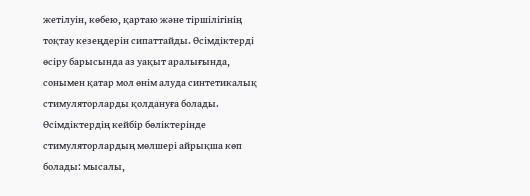жетілуін, көбею, қартаю және тіршілігінің тоқтау кезеңдерін сипаттайды. Өсімдіктерді өсіру барысында аз уақыт аралығында, сонымен қатар мол өнім алуда синтетикалық стимуляторларды қолдануға болады. Өсімдіктердің кейбір бөліктерінде стимуляторлардың мөлшері айрықша көп болады: мысалы,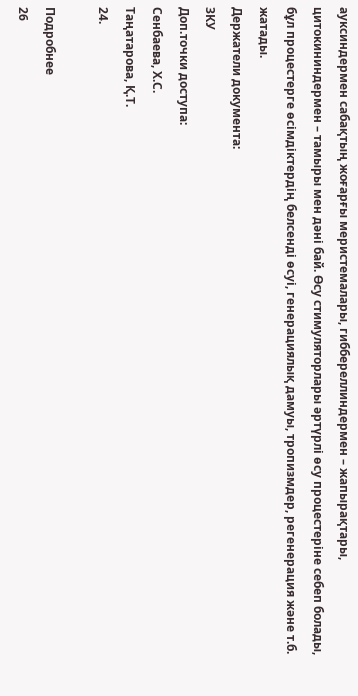ауксиндермен сабақтың жоғарғы меристемалары, гиббереллиндермен – жапырақтары, цитокининдермен – тамыры мен дәні бай. Өсу стимуляторлары әртүрлі өсу процестеріне себеп болады, бұл процестерге өсімдіктердің белсенді өсуі, генерациялық дамуы, тропизмдер, регенерация және т.б. жатады.
Держатели документа:
ЗКУ
Доп.точки доступа:
Сенбаева, Х.С.
Таңатарова, Қ.Т.
24.

Подробнее
26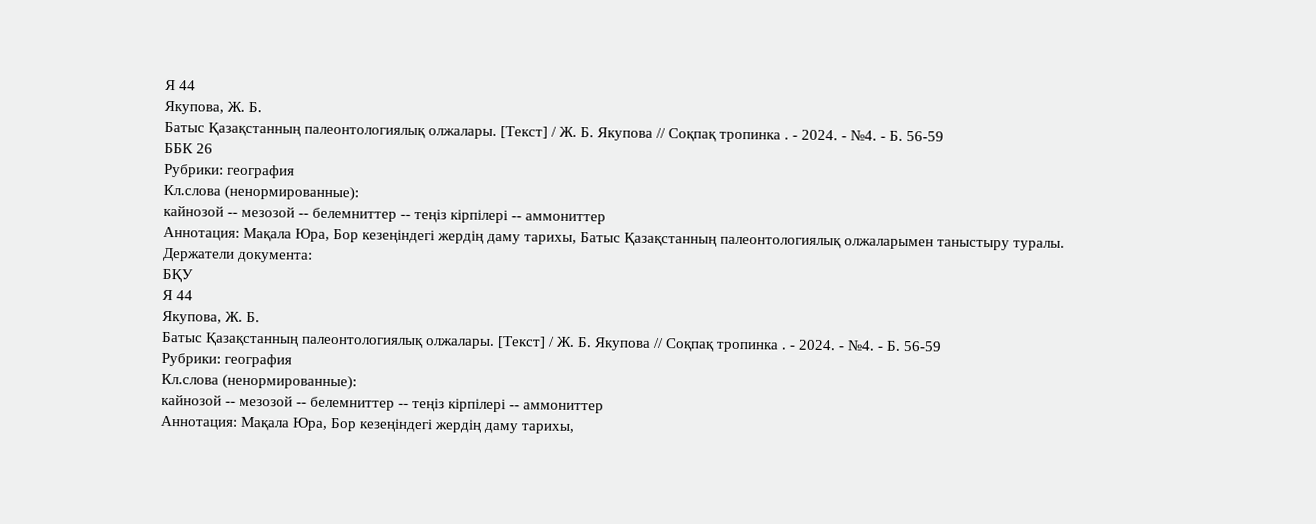Я 44
Якупова, Ж. Б.
Батыс Қазақстанның палеонтологиялық олжалары. [Текст] / Ж. Б. Якупова // Соқпақ тропинка . - 2024. - №4. - Б. 56-59
ББК 26
Рубрики: география
Кл.слова (ненормированные):
кайнозой -- мезозой -- белемниттер -- теңіз кірпілері -- аммониттер
Аннотация: Мақала Юра, Бор кезеңіндегі жердің даму тарихы, Батыс Қазақстанның палеонтологиялық олжаларымен таныстыру туралы.
Держатели документа:
БҚУ
Я 44
Якупова, Ж. Б.
Батыс Қазақстанның палеонтологиялық олжалары. [Текст] / Ж. Б. Якупова // Соқпақ тропинка . - 2024. - №4. - Б. 56-59
Рубрики: география
Кл.слова (ненормированные):
кайнозой -- мезозой -- белемниттер -- теңіз кірпілері -- аммониттер
Аннотация: Мақала Юра, Бор кезеңіндегі жердің даму тарихы,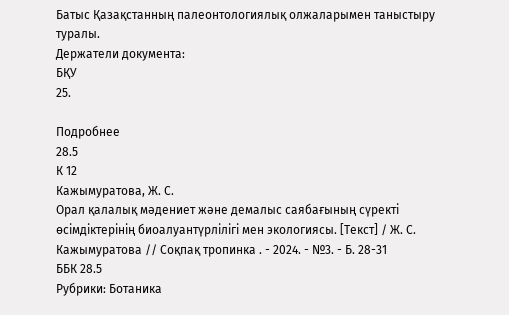Батыс Қазақстанның палеонтологиялық олжаларымен таныстыру туралы.
Держатели документа:
БҚУ
25.

Подробнее
28.5
К 12
Кажымуратова, Ж. С.
Орал қалалық мәдениет және демалыс саябағының сүректі өсімдіктерінің биоалуантүрлілігі мен экологиясы. [Текст] / Ж. С. Кажымуратова // Соқпақ тропинка . - 2024. - №3. - Б. 28-31
ББК 28.5
Рубрики: Ботаника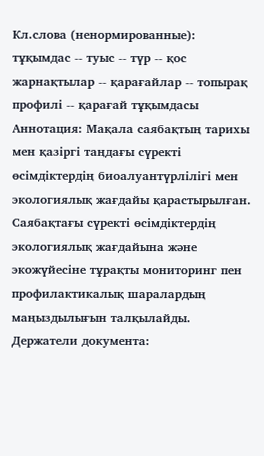Кл.слова (ненормированные):
тұқымдас -- туыс -- түр -- қос жарнақтылар -- қарағайлар -- топырақ профилі -- қарағай тұқымдасы
Аннотация: Мақала саябақтың тарихы мен қазіргі таңдағы сүректі өсімдіктердің биоалуантүрлілігі мен экологиялық жағдайы қарастырылған. Саябақтағы сүректі өсімдіктердің экологиялық жағдайына және экожүйесіне тұрақты мониторинг пен профилактикалық шаралардың маңыздылығын талқылайды.
Держатели документа: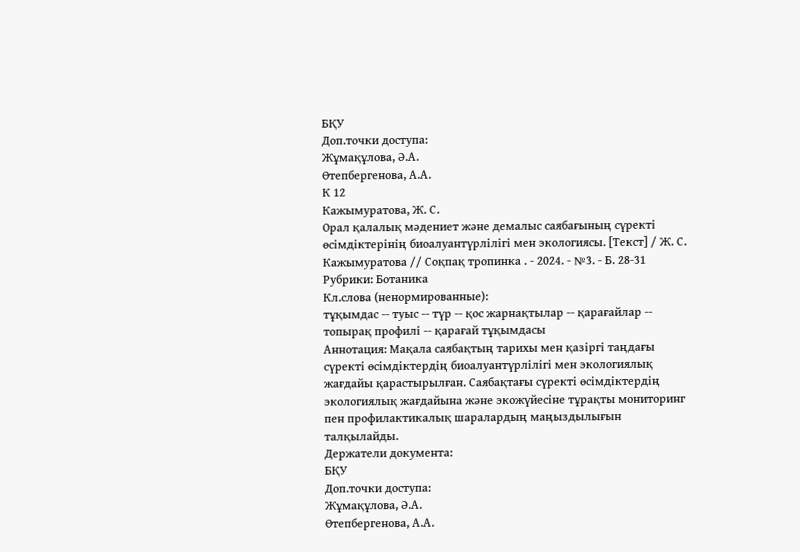БҚУ
Доп.точки доступа:
Жұмақұлова, Ә.А.
Өтепбергенова, А.А.
К 12
Кажымуратова, Ж. С.
Орал қалалық мәдениет және демалыс саябағының сүректі өсімдіктерінің биоалуантүрлілігі мен экологиясы. [Текст] / Ж. С. Кажымуратова // Соқпақ тропинка . - 2024. - №3. - Б. 28-31
Рубрики: Ботаника
Кл.слова (ненормированные):
тұқымдас -- туыс -- түр -- қос жарнақтылар -- қарағайлар -- топырақ профилі -- қарағай тұқымдасы
Аннотация: Мақала саябақтың тарихы мен қазіргі таңдағы сүректі өсімдіктердің биоалуантүрлілігі мен экологиялық жағдайы қарастырылған. Саябақтағы сүректі өсімдіктердің экологиялық жағдайына және экожүйесіне тұрақты мониторинг пен профилактикалық шаралардың маңыздылығын талқылайды.
Держатели документа:
БҚУ
Доп.точки доступа:
Жұмақұлова, Ә.А.
Өтепбергенова, А.А.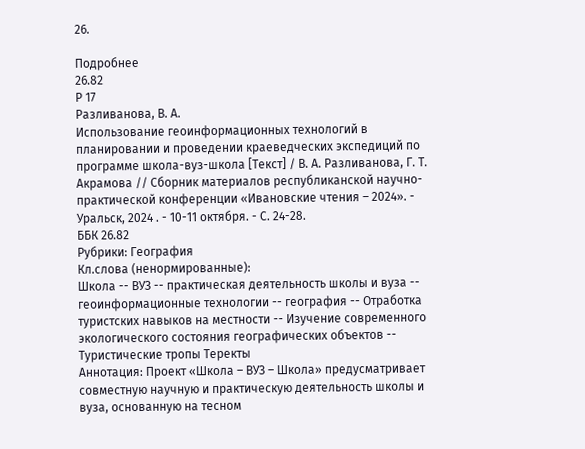26.

Подробнее
26.82
Р 17
Разливанова, В. А.
Использование геоинформационных технологий в планировании и проведении краеведческих экспедиций по программе школа-вуз-школа [Текст] / В. А. Разливанова, Г. Т. Акрамова // Сборник материалов республиканской научно-практической конференции «Ивановские чтения – 2024». - Уральск, 2024 . - 10-11 октября. - С. 24-28.
ББК 26.82
Рубрики: География
Кл.слова (ненормированные):
Школа -- ВУЗ -- практическая деятельность школы и вуза -- геоинформационные технологии -- география -- Отработка туристских навыков на местности -- Изучение современного экологического состояния географических объектов -- Туристические тропы Теректы
Аннотация: Проект «Школа – ВУЗ – Школа» предусматривает совместную научную и практическую деятельность школы и вуза, основанную на тесном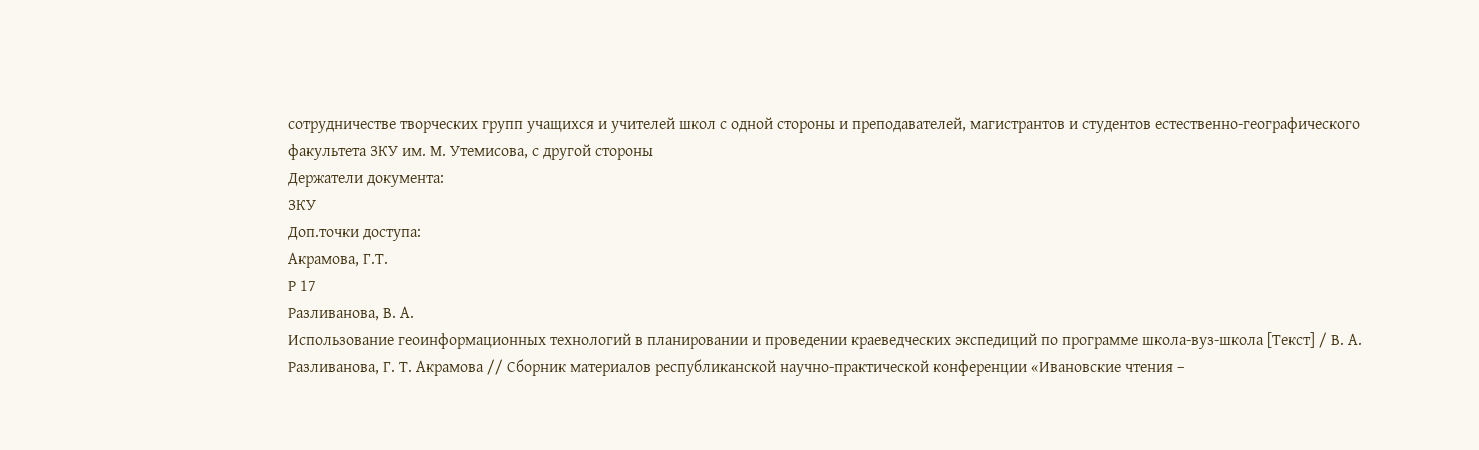сотрудничестве творческих групп учащихся и учителей школ с одной стороны и преподавателей, магистрантов и студентов естественно-географического факультета ЗКУ им. М. Утемисова, с другой стороны
Держатели документа:
ЗКУ
Доп.точки доступа:
Акрамова, Г.Т.
Р 17
Разливанова, В. А.
Использование геоинформационных технологий в планировании и проведении краеведческих экспедиций по программе школа-вуз-школа [Текст] / В. А. Разливанова, Г. Т. Акрамова // Сборник материалов республиканской научно-практической конференции «Ивановские чтения –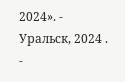2024». - Уральск, 2024 . -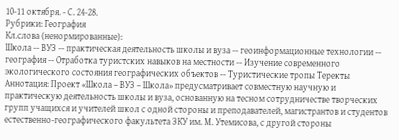10-11 октября. - С. 24-28.
Рубрики: География
Кл.слова (ненормированные):
Школа -- ВУЗ -- практическая деятельность школы и вуза -- геоинформационные технологии -- география -- Отработка туристских навыков на местности -- Изучение современного экологического состояния географических объектов -- Туристические тропы Теректы
Аннотация: Проект «Школа – ВУЗ – Школа» предусматривает совместную научную и практическую деятельность школы и вуза, основанную на тесном сотрудничестве творческих групп учащихся и учителей школ с одной стороны и преподавателей, магистрантов и студентов естественно-географического факультета ЗКУ им. М. Утемисова, с другой стороны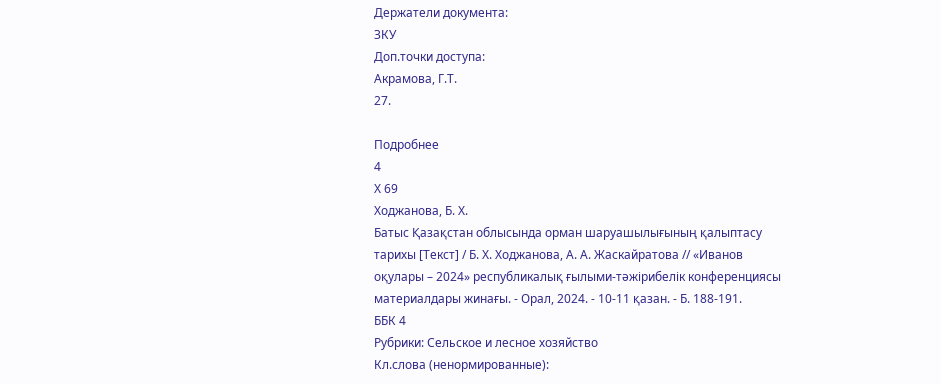Держатели документа:
ЗКУ
Доп.точки доступа:
Акрамова, Г.Т.
27.

Подробнее
4
Х 69
Ходжанова, Б. Х.
Батыс Қазақстан облысында орман шаруашылығының қалыптасу тарихы [Текст] / Б. Х. Ходжанова, А. А. Жаскайратова // «Иванов оқулары – 2024» республикалық ғылыми-тәжірибелік конференциясы материалдары жинағы. - Орал, 2024. - 10-11 қазан. - Б. 188-191.
ББК 4
Рубрики: Сельское и лесное хозяйство
Кл.слова (ненормированные):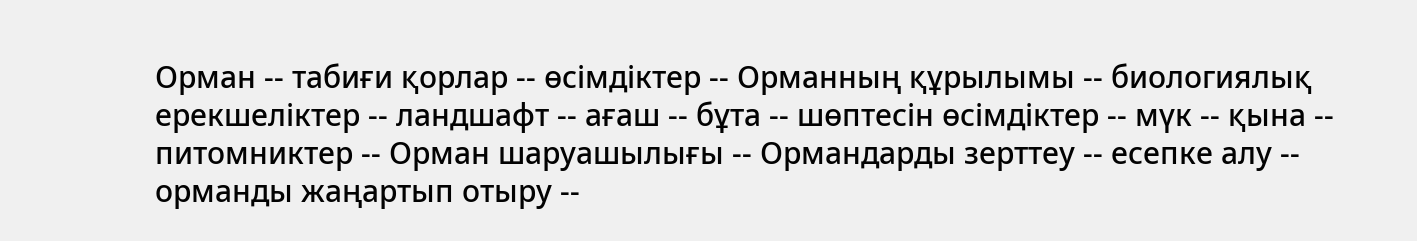Орман -- табиғи қорлар -- өсімдіктер -- Орманның құрылымы -- биологиялық ерекшеліктер -- ландшафт -- ағаш -- бұта -- шөптесін өсімдіктер -- мүк -- қына -- питомниктер -- Орман шаруашылығы -- Ормандарды зерттеу -- есепке алу -- орманды жаңартып отыру --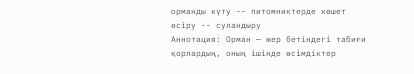орманды күту -- питомниктерде көшет өсіру -- суландыру
Аннотация: Орман — жер бетіндегі табиғи қорлардың, оның ішінде өсімдіктер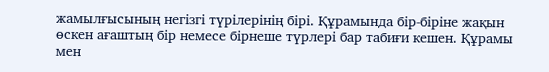жамылғысының негізгі түрілерінің бірі. Құрамында бір-біріне жақын өскен ағаштың бір немесе бірнеше түрлері бар табиғи кешен. Құрамы мен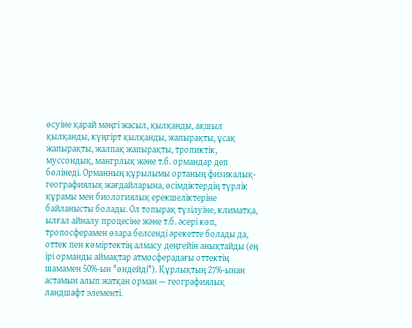өсуіне қарай мәңгі жасыл, қылқанды, ақшыл қылқанды, күңгірт қылқанды, жапырақты, ұсақ жапырақты, жалпақ жапырақты, тропиктік, муссондық, мангрлық және т.б. ормандар деп бөлінеді. Орманның құрылымы ортаның физикалық-географиялық жағдайларына, өсімдіктердің түрлік құрамы мен биологиялық ерекшеліктеріне байланысты болады. Ол топырақ түзілуіне, климатқа, ылғал айналу процесіне және т.б. әсері көп, тропосферамен өзара белсенді әрекетте болады да, оттек пен көміртектің алмасу деңгейін анықтайды (ең ірі орманды аймақтар атмосферадағы оттектің шамамен 50%-ын "өндейді"). Құрлықтың 27%-ынан астамын алып жатқан орман — географиялық ландшафт элементі.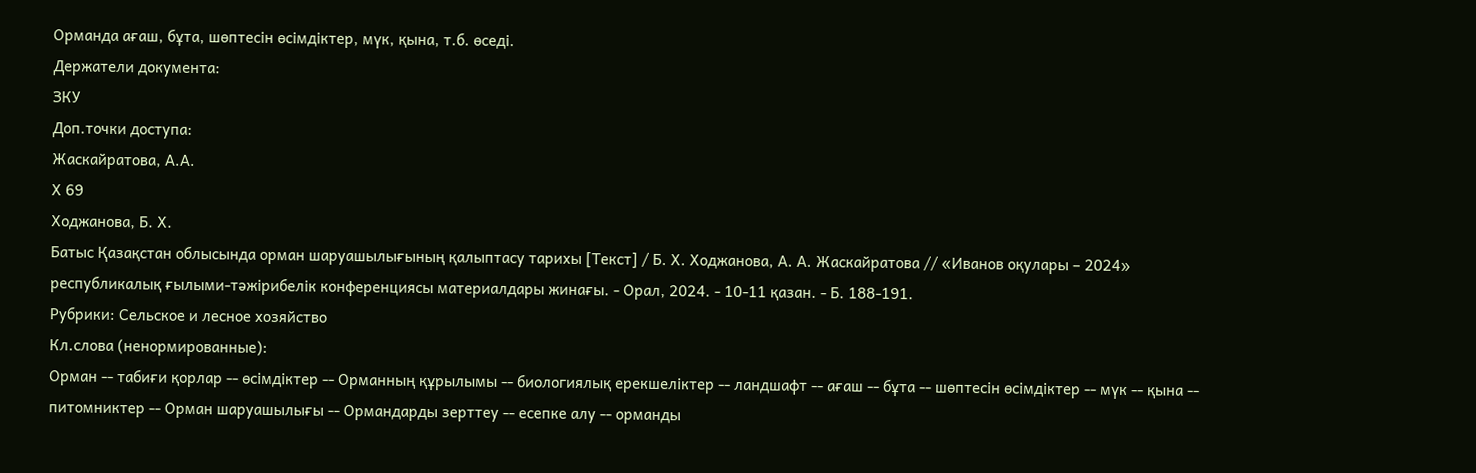Орманда ағаш, бұта, шөптесін өсімдіктер, мүк, қына, т.б. өседі.
Держатели документа:
ЗКУ
Доп.точки доступа:
Жаскайратова, А.А.
Х 69
Ходжанова, Б. Х.
Батыс Қазақстан облысында орман шаруашылығының қалыптасу тарихы [Текст] / Б. Х. Ходжанова, А. А. Жаскайратова // «Иванов оқулары – 2024» республикалық ғылыми-тәжірибелік конференциясы материалдары жинағы. - Орал, 2024. - 10-11 қазан. - Б. 188-191.
Рубрики: Сельское и лесное хозяйство
Кл.слова (ненормированные):
Орман -- табиғи қорлар -- өсімдіктер -- Орманның құрылымы -- биологиялық ерекшеліктер -- ландшафт -- ағаш -- бұта -- шөптесін өсімдіктер -- мүк -- қына -- питомниктер -- Орман шаруашылығы -- Ормандарды зерттеу -- есепке алу -- орманды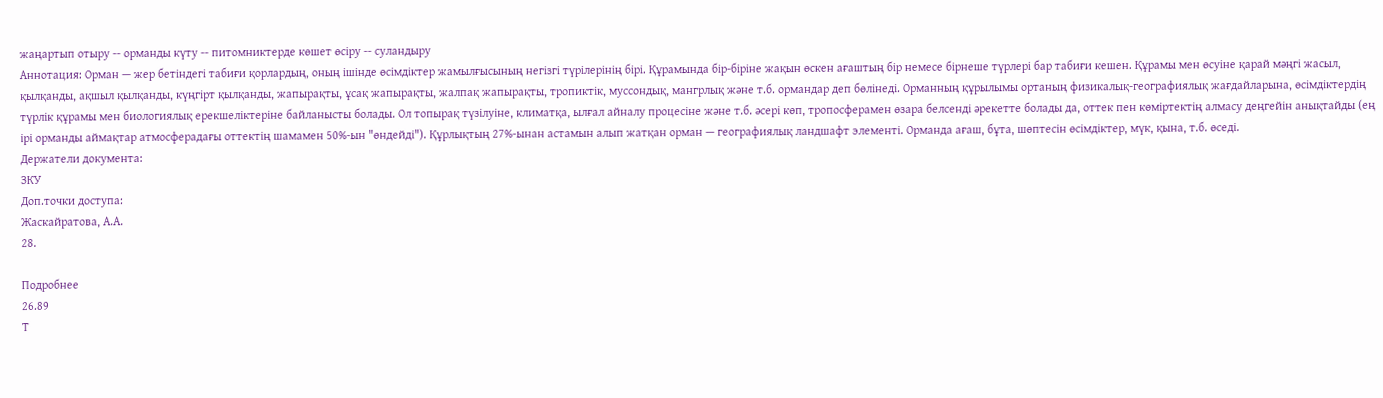жаңартып отыру -- орманды күту -- питомниктерде көшет өсіру -- суландыру
Аннотация: Орман — жер бетіндегі табиғи қорлардың, оның ішінде өсімдіктер жамылғысының негізгі түрілерінің бірі. Құрамында бір-біріне жақын өскен ағаштың бір немесе бірнеше түрлері бар табиғи кешен. Құрамы мен өсуіне қарай мәңгі жасыл, қылқанды, ақшыл қылқанды, күңгірт қылқанды, жапырақты, ұсақ жапырақты, жалпақ жапырақты, тропиктік, муссондық, мангрлық және т.б. ормандар деп бөлінеді. Орманның құрылымы ортаның физикалық-географиялық жағдайларына, өсімдіктердің түрлік құрамы мен биологиялық ерекшеліктеріне байланысты болады. Ол топырақ түзілуіне, климатқа, ылғал айналу процесіне және т.б. әсері көп, тропосферамен өзара белсенді әрекетте болады да, оттек пен көміртектің алмасу деңгейін анықтайды (ең ірі орманды аймақтар атмосферадағы оттектің шамамен 50%-ын "өндейді"). Құрлықтың 27%-ынан астамын алып жатқан орман — географиялық ландшафт элементі. Орманда ағаш, бұта, шөптесін өсімдіктер, мүк, қына, т.б. өседі.
Держатели документа:
ЗКУ
Доп.точки доступа:
Жаскайратова, А.А.
28.

Подробнее
26.89
Т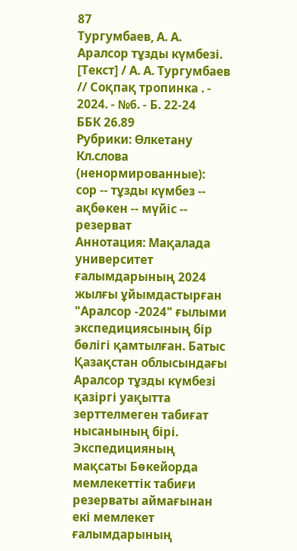87
Тургумбаев, А. А.
Аралсор тұзды күмбезі. [Текст] / А. А. Тургумбаев // Соқпақ тропинка . - 2024. - №6. - Б. 22-24
ББК 26.89
Рубрики: Өлкетану
Кл.слова (ненормированные):
сор -- тұзды күмбез -- ақбөкен -- мүйіс -- резерват
Аннотация: Мақалада университет ғалымдарының 2024 жылғы ұйымдастырған "Аралсор -2024" ғылыми экспедициясының бір бөлігі қамтылған. Батыс Қазақстан облысындағы Аралсор тұзды күмбезі қазіргі уақытта зерттелмеген табиғат нысанының бірі. Экспедицияның мақсаты Бөкейорда мемлекеттік табиғи резерваты аймағынан екі мемлекет ғалымдарының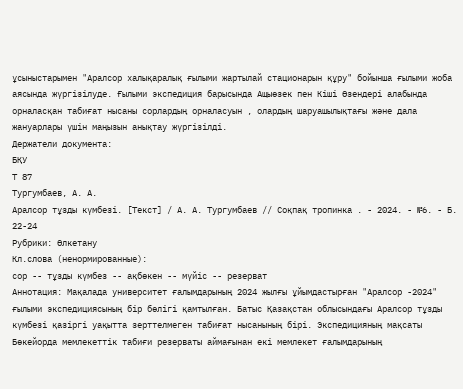ұсыныстарымен "Аралсор халықаралық ғылыми жартылай стационарын құру" бойынша ғылыми жоба аясында жүргізілуде. Ғылыми экспедиция барысында Ащыөзек пен Кіші Өзендері алабында орналасқан табиғат нысаны сорлардың орналасуын , олардың шаруашылықтағы және дала жануарлары үшін маңызын анықтау жүргізілді.
Держатели документа:
БҚУ
Т 87
Тургумбаев, А. А.
Аралсор тұзды күмбезі. [Текст] / А. А. Тургумбаев // Соқпақ тропинка . - 2024. - №6. - Б. 22-24
Рубрики: Өлкетану
Кл.слова (ненормированные):
сор -- тұзды күмбез -- ақбөкен -- мүйіс -- резерват
Аннотация: Мақалада университет ғалымдарының 2024 жылғы ұйымдастырған "Аралсор -2024" ғылыми экспедициясының бір бөлігі қамтылған. Батыс Қазақстан облысындағы Аралсор тұзды күмбезі қазіргі уақытта зерттелмеген табиғат нысанының бірі. Экспедицияның мақсаты Бөкейорда мемлекеттік табиғи резерваты аймағынан екі мемлекет ғалымдарының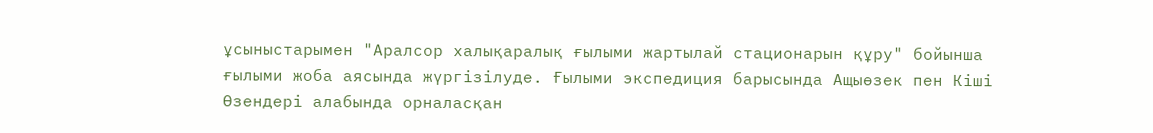ұсыныстарымен "Аралсор халықаралық ғылыми жартылай стационарын құру" бойынша ғылыми жоба аясында жүргізілуде. Ғылыми экспедиция барысында Ащыөзек пен Кіші Өзендері алабында орналасқан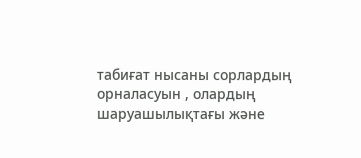табиғат нысаны сорлардың орналасуын , олардың шаруашылықтағы және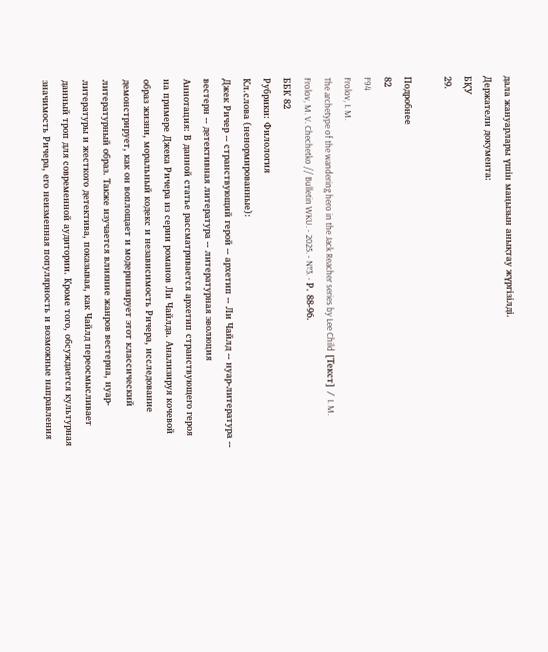дала жануарлары үшін маңызын анықтау жүргізілді.
Держатели документа:
БҚУ
29.

Подробнее
82
F94
Frolov, I. M.
The archetype of the wandering hero in the Jack Reacher series by Lee Child [Текст] / I. M. Frolov, M. V. Chechetko // Bulletin WKU. - 2025. - №3. - Р. 88-96.
ББК 82
Рубрики: Филология
Кл.слова (ненормированные):
Джек Ричер -- странствующий герой -- архетип -- Ли Чайлд -- нуар-литература -- вестерн -- детективная литература -- литературная эволюция
Аннотация: В данной статье рассматривается архетип странствующего героя на примере Джека Ричера из серии романов Ли Чайлда. Анализируя кочевой образ жизни, моральный кодекс и независимость Ричера, исследование демонстрирует, как он воплощает и модернизирует этот классический литературный образ. Также изучается влияние жанров вестерна, нуар-литературы и жесткого детектива, показывая, как Чайлд переосмысливает данный троп для современной аудитории. Кроме того, обсуждается культурная значимость Ричера, его неизменная популярность и возможные направления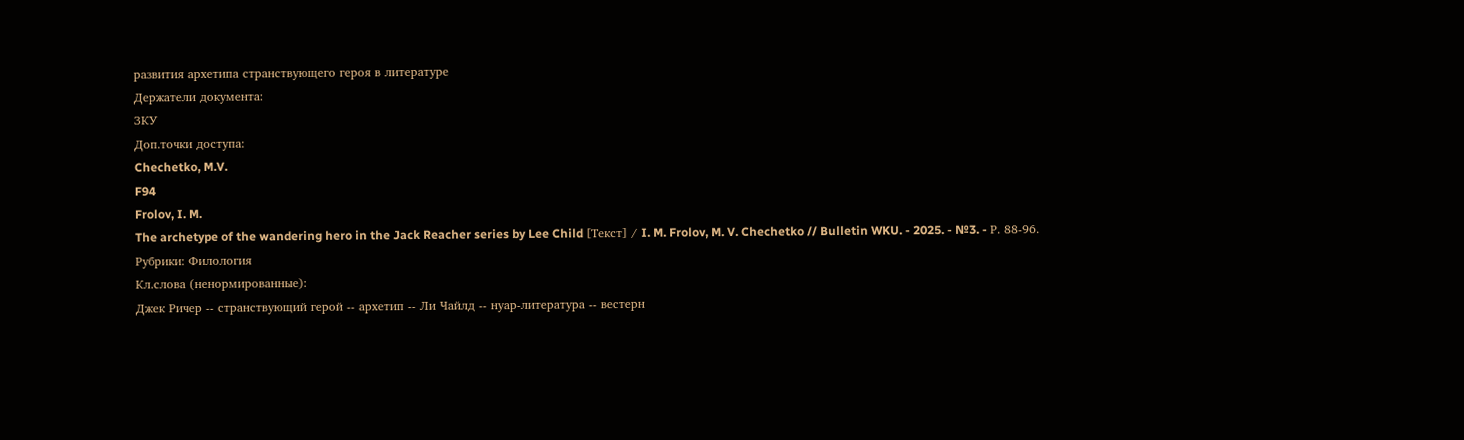развития архетипа странствующего героя в литературе
Держатели документа:
ЗКУ
Доп.точки доступа:
Chechetko, M.V.
F94
Frolov, I. M.
The archetype of the wandering hero in the Jack Reacher series by Lee Child [Текст] / I. M. Frolov, M. V. Chechetko // Bulletin WKU. - 2025. - №3. - Р. 88-96.
Рубрики: Филология
Кл.слова (ненормированные):
Джек Ричер -- странствующий герой -- архетип -- Ли Чайлд -- нуар-литература -- вестерн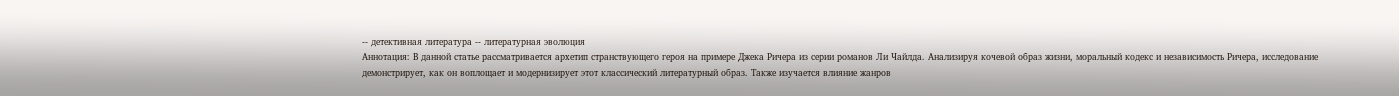-- детективная литература -- литературная эволюция
Аннотация: В данной статье рассматривается архетип странствующего героя на примере Джека Ричера из серии романов Ли Чайлда. Анализируя кочевой образ жизни, моральный кодекс и независимость Ричера, исследование демонстрирует, как он воплощает и модернизирует этот классический литературный образ. Также изучается влияние жанров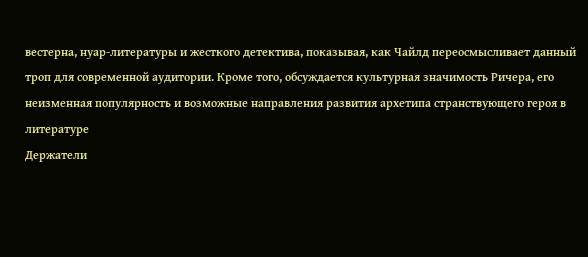вестерна, нуар-литературы и жесткого детектива, показывая, как Чайлд переосмысливает данный троп для современной аудитории. Кроме того, обсуждается культурная значимость Ричера, его неизменная популярность и возможные направления развития архетипа странствующего героя в литературе
Держатели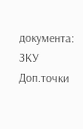документа:
ЗКУ
Доп.точки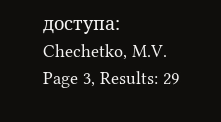доступа:
Chechetko, M.V.
Page 3, Results: 29